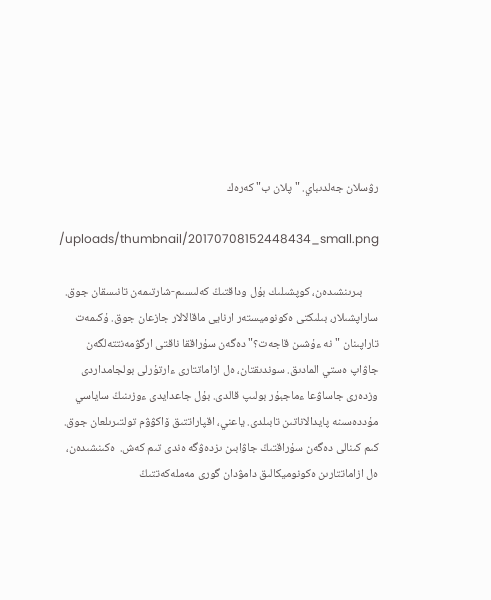رۋسلان جەلدىباي. "پلان ب" كەرەك

/uploads/thumbnail/20170708152448434_small.png

      بىرىنشىدەن، كوپشىلىك بۇل وداقتىڭ كەلىسىم-شارتىمەن تانىسقان جوق. ساراپشىلار، بىلىكتى ەكونوميستەر ارنايى ماقالالار جازعان جوق. ۇكىمەت تاراپىنان "نە ءۇشىن قاجەت؟" دەگەن سۇراققا ناقتى ارگۋمەنتتەلگەن جاۋاپ ەستي المادىق. سوندىقتان، ەل ازاماتتارى ءارتۇرلى بولجامداردى وزدەرى جاساۋعا ءماجبۇر بولىپ قالدى. بۇل جاعدايدى ءوزىنىڭ ساياسي مۇددەسىنە پايدالاناتىن تابىلدى. ياعني، اقپاراتتىق ۆاكۋۋم تولتىرىلعان جوق. كىم كىنالى دەگەن سۇراقتىڭ جاۋابىن ىزدەۋگە ەندى تىم كەش.  ەكىنشىدەن، ەل ازاماتتارىن ەكونوميكالىق دامۋدان گورى مەملەكەتتىڭ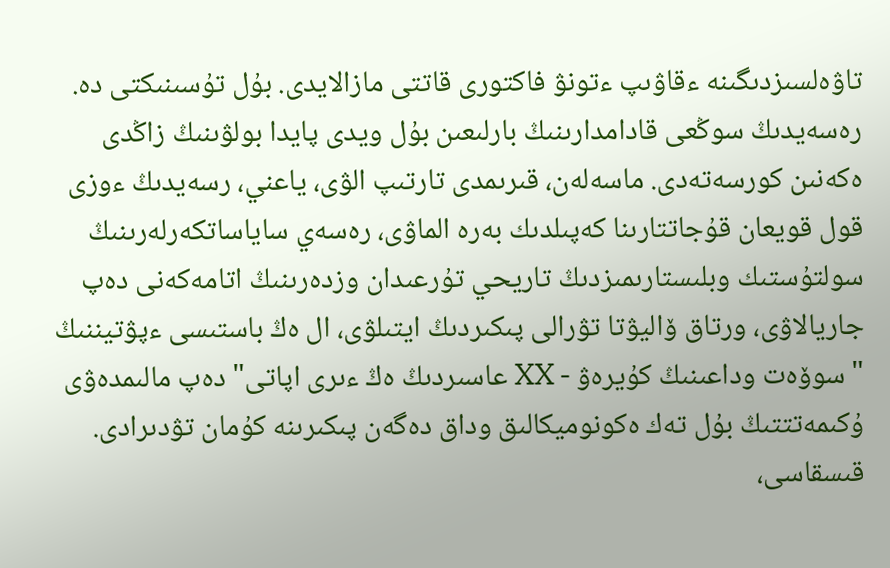تاۋەلسىزدىگىنە ءقاۋىپ ءتونۋ فاكتورى قاتتى مازالايدى. بۇل تۇسىنىكتى دە. رەسەيدىڭ سوڭعى قادامدارىنىڭ بارلىعىن بۇل ويدى پايدا بولۋىنىڭ زاڭدى ەكەنىن كورسەتەدى. ماسەلەن، قىرىمدى تارتىپ الۋى، ياعني، رسەيدىڭ ءوزى قول قويعان قۇجاتتارىنا كەپىلدىك بەرە الماۋى، رەسەي ساياساتكەرلەرىنىڭ سولتۇستىك وبلىستارىمىزدىڭ تاريحي تۇرعىدان وزدەرىنىڭ اتامەكەنى دەپ جاريالاۋى، ورتاق ۆاليۋتا تۋرالى پىكىردىڭ ايتىلۋى، ال ەڭ باستىسى ءپۋتيننىڭ "سوۆەت وداعىنىڭ كۇيرەۋ - XX عاسىردىڭ ەڭ ءىرى اپاتى" دەپ مالىمدەۋى ۇكىمەتتتىڭ بۇل تەك ەكونوميكالىق وداق دەگەن پىكىرىنە كۇمان تۋدىرادى. قىسقاسى،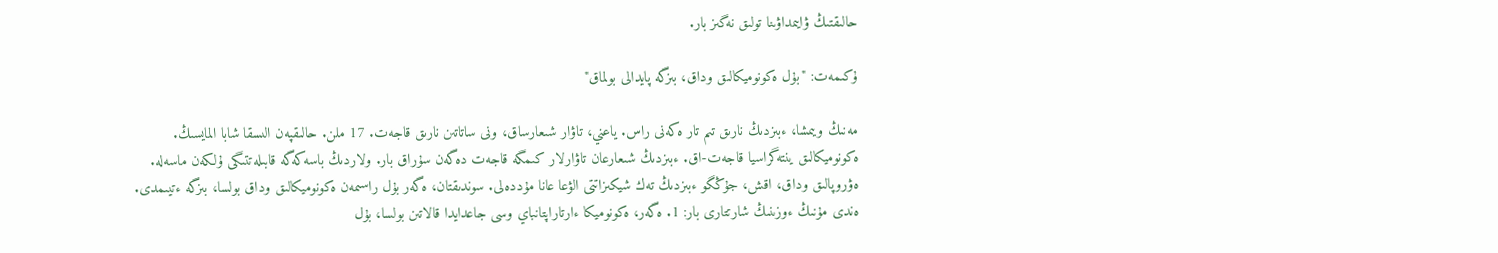حالىقتىڭ ۋايىمداۋىنا تولىق نەگىز بار.

ۇكىمەت: "بۇل ەكونوميكالىق وداق، بىزگە پايدالى بولماق"

مەنىڭ ويىمشا، ءبىزدىڭ نارىق تىم تار ەكەنى راس. ياعني، تاۋار شىعارساق، ونى ساتاتىن نارىق قاجەت. 17 ملن. حالىقپەن الىسقا شابا المايسىڭ. ەكونوميكالىق ينتەگراسيا قاجەت-اق. ءبىزدىڭ شىعارعان تاۋارلار كىمگە قاجەت دەگەن سۇراق بار. ولاردىڭ باسەكەگە قابىلەتتىگى ۇلكەن ماسەلە. ەۋروپالىق وداق، اقش، جۇڭگو ءبىزدىڭ تەك شيكىزاتتى الۋعا عانا مۇددەلى. سوندىقتان، ەگەر بۇل راسىمەن ەكونوميكالىق وداق بولسا، بىزگە ءتيىمدى. ەندى مۇنىڭ ءوزىنىڭ شارتتارى بار: 1. ەگەر، ەكونوميكا ءارتاراپتانباي وسى جاعدايدا قالاتىن بولسا، بۇل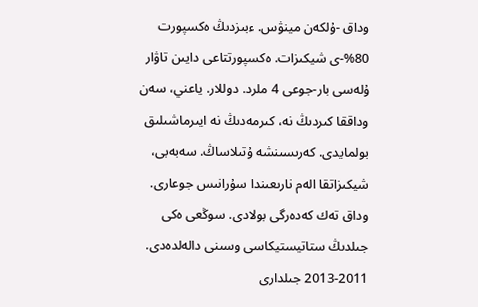وداق -ۇلكەن مينۋس. ءبىزدىڭ ەكسپورت 80%-ى شيكىزات. ەكسپورتتاعى دايىن تاۋار ۇلەسى بار-جوعى 4 ملرد. دوللار. ياعني، سەن وداققا كىردىڭ نە، كىرمەدىڭ نە ايىرماشىلىق بولمايدى. كەرىسىنشە ۇتىلاساڭ. سەبەبى، شيكىزاتقا الەم نارىعىندا سۇرانىس جوعارى. وداق تەك كەدەرگى بولادى. سوڭعى ەكى جىلدىڭ ستاتيستيكاسى وسىنى دالەلدەدى. 2011-2013 جىلدارى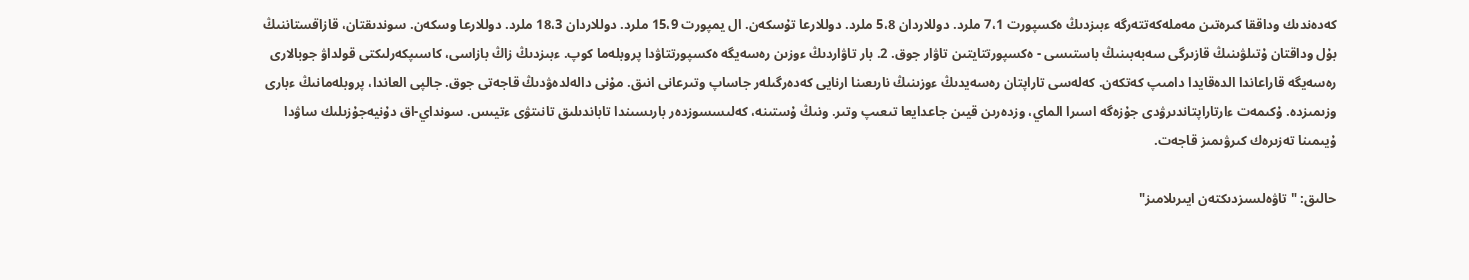كەدەندىك وداققا كىرەتىن مەملەكەتتەرگە ءبىزدىڭ ەكسپورت 7،1 ملرد. دوللاردان 5،8 ملرد. دوللارعا تۇسكەن. ال يمپورت 15،9 ملرد. دوللاردان 18،3 ملرد. دوللارعا وسكەن. سوندىقتان، قازاقستاننىڭ بۇل وداقتان ۇتىلۋىنىڭ قازىرگى سەبەبىنىڭ باستىسى - ەكسپورتتايتىن تاۋار جوق. 2. بار تاۋاردىڭ ءوزىن رەسەيگە ەكسپورتتاۋدا پروبلەما كوپ. ءبىزدىڭ زاڭ بازاسى، كاسىپكەرلىكتى قولداۋ جوبالارى رەسەيگە قاراعاندا الدەقايدا دامىپ كەتكەن. كەلەسى تاراپتان رەسەيدىڭ ءوزىنىڭ نارىعىنا ارنايى كەدەرگىلەر جاساپ وتىرعانى انىق. مۇنى دالەلدەۋدىڭ قاجەتى جوق. جالپى العاندا، پروبلەمانىڭ ءبارى وزىمىزدە. ۇكىمەت ءارتاراپتاندىرۋدى جۇزەگە اسىرا الماي، وزدەرىن قيىن جاعدايعا تىعىپ وتىر. ونىڭ ۇستىنە، كەلىسسوزدەر بارىسىندا تاباندىلىق تانىتۋى ءتيىس. سونداي-اق دۇنيەجۇزىلىك ساۋدا ۇيىمىنا تەزىرەك كىرۋىمىز قاجەت.

حالىق: "تاۋەلسىزدىكتەن ايىرىلامىز"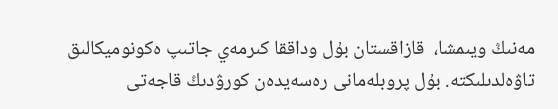مەنىڭ ويىمشا،  قازاقستان بۇل وداققا كىرمەي جاتىپ ەكونوميكالىق تاۋەلدىلىكتە. بۇل پروبلەمانى رەسەيدەن كورۋدىڭ قاجەتى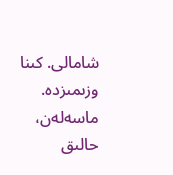شامالى. كىنا وزىمىزدە. ماسەلەن، حالىق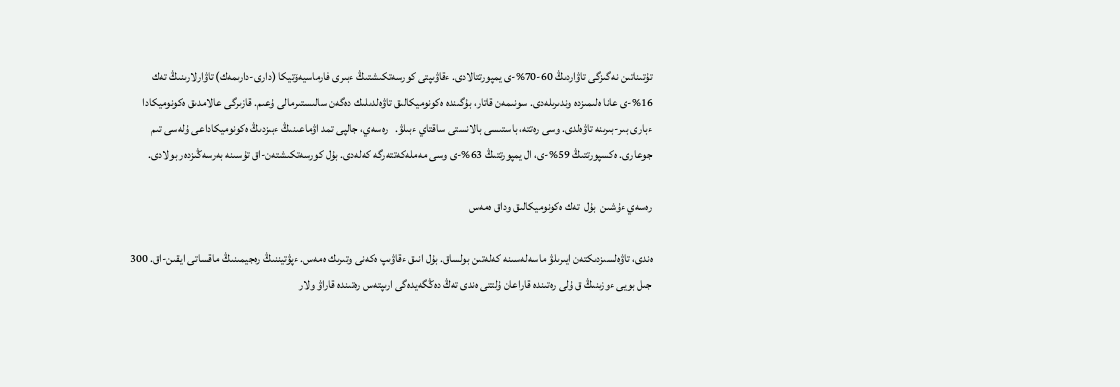تۇتىناتىن نەگىزگى تاۋاردىڭ 60-70%-ى يمپورتتالادى. ءقاۋىپتى كورسەتكىشتىڭ ءبىرى فارماسيەۆتيكا (دارى-دارىمەك) تاۋارلارىنىڭ تەك 16%-ى عانا ەلىمىزدە وندىرىلەدى. سونىمەن قاتار، بۇگىندە ەكونوميكالىق تاۋەلدىلىك دەگەن سالىستىرمالى ۇعىم. قازىرگى عالامدىق ەكونوميكادا ءبارى بىر-بىرىنە تاۋەلدى. وسى رەتتە، باستىسى بالانستى ساقتاي ءبىلۋ.   رەسەي، جالپى تمد اۋماعىنىڭ ءبىزدىڭ ەكونوميكاداعى ۇلەسى تىم جوعارى. ەكسپورتتىڭ 59%-ى، ال يمپورتتىڭ 63%-ى وسى مەملەكەتتەرگە كەلەدى. بۇل كورسەتكىشتەن-اق تۇسىنە بەرسەڭىزدەر بولادى.

رەسەي ءۇشىن  بۇل  تەك ەكونوميكالىق وداق ەمەس

ەندى، تاۋەلسىزدىكتەن ايىرىلۋ ماسەلەسىنە كەلەتىن بولساق. بۇل انىق ءقاۋىپ ەكەنى وتىرىك ەمەس. ءپۋتيننىڭ رەجيمىنىڭ ماقساتى ايقىن-اق. 300 جىل بويى ءوزىنىڭ ق ۇلى رەتىندە قاراعان ۇلتتى ەندى تەڭ دەڭگەيدەگى ارىپتەس رەتىندە قاراۋ ولار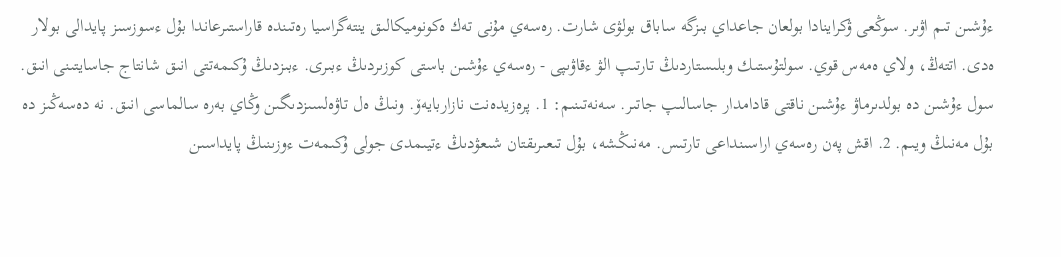ءۇشىن تىم اۋىر. سوڭعى ۋكراينادا بولعان جاعداي بىزگە ساباق بولۋى شارت. رەسەي مۇنى تەك ەكونوميكالىق ينتەگراسيا رەتىندە قاراستىرعاندا بۇل ءسوزسىز پايدالى بولار ەدى. اتتەڭ، ولاي ەمەس قوي. سولتۇستىك وبلىستاردىڭ تارتىپ الۋ ءقاۋىپى - رەسەي ءۇشىن باستى كوزىردىڭ ءبىرى. ءبىزدىڭ ۇكىمەتتى انىق شانتاج جاسايتىنى انىق. سول ءۇشىن دە بولدىرماۋ ءۇشىن ناقتى قادامدار جاسالىپ جاتىر. سەنەتىنىم: 1. پرەزيدەنت نازاربايەۆ. ونىڭ ەل تاۋەلسىزدىگىن وڭاي بەرە سالماسى انىق. نە دەسەڭىز دە بۇل مەنىڭ ويىم. 2. اقش پەن رەسەي اراسىنداعى تارتىس. مەنىڭشە، بۇل تىعىرىقتان شىعۋدىڭ ءتيىمدى جولى ۇكىمەت ءوزىنىڭ پايداسىن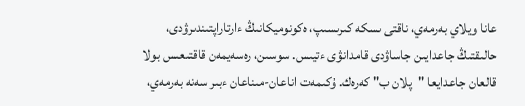عانا ويلاي بەرمەي، ناقتى ىسكە كىرىسىپ، ەكونوميكانىڭ ءارتاراپتىندىرۋدى، حالىقتىڭ جاعدايىن جاساۋدى قامدانۋى ءتيىس. سوسىن، رەسەيمەن قاقتىعىس بولا قالعان جاعدايعا "پلان ب" كەرەك. ۇكىمەت اناعان-مىناعان ءبىر سەنە بەرمەي،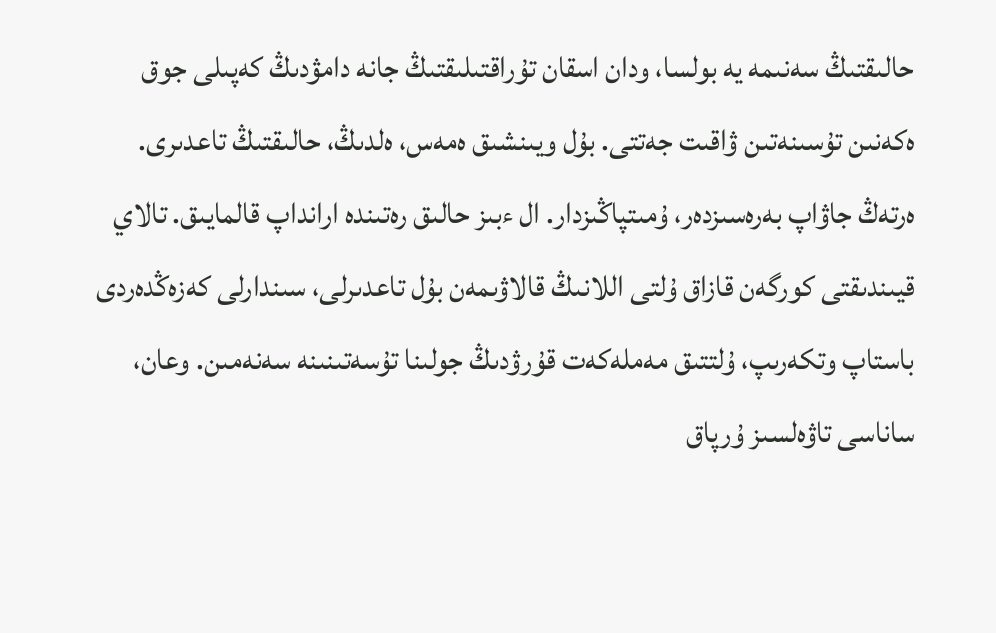حالىقتىڭ سەنىمە يە بولسا، ودان اسقان تۇراقتىلىقتىڭ جانە دامۋدىڭ كەپىلى جوق ەكەنىن تۇسىنەتىن ۋاقىت جەتتى. بۇل ويىنشىق ەمەس، ەلدىڭ، حالىقتىڭ تاعدىرى. ەرتەڭ جاۋاپ بەرەسىزدەر، ۇمىتپاڭىزدار. ال ءبىز حالىق رەتىندە ارانداپ قالمايىق. تالاي قيىندىقتى كورگەن قازاق ۇلتى اللانىڭ قالاۋىمەن بۇل تاعدىرلى، سىندارلى كەزەڭدەردى باستاپ وتكەرىپ، ۇلتتىق مەملەكەت قۇرۋدىڭ جولىنا تۇسەتىنىنە سەنەمىن. وعان، ساناسى تاۋەلسىز ۇرپاق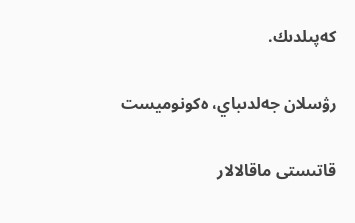كەپىلدىك.

رۋسلان جەلدىباي، ەكونوميست

قاتىستى ماقالالار